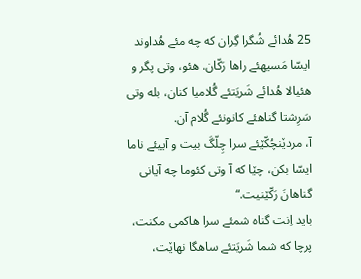25 هُدائے شُگرا گِران که چه مئے هُداوند ایسّا مَسیهئے راها رَکّان. هئو، وتی پگر و هئیالا هُدائے شَریَتئے گُلامیا کنان، بله وتی سَرِشتا گناهئے کانونئے گُلام آن.
آ، مردێنچُکّێئے سرا چِلّگَ بیت و آییئے ناما ایسّا بکن، چێا که آ وتی کئوما چه آیانی گناهانَ رَکّێنیت.“
باید اِنت گناه شمئے سرا هاکمی مکنت، پرچا که شما شَریَتئے ساهگا نهاێت،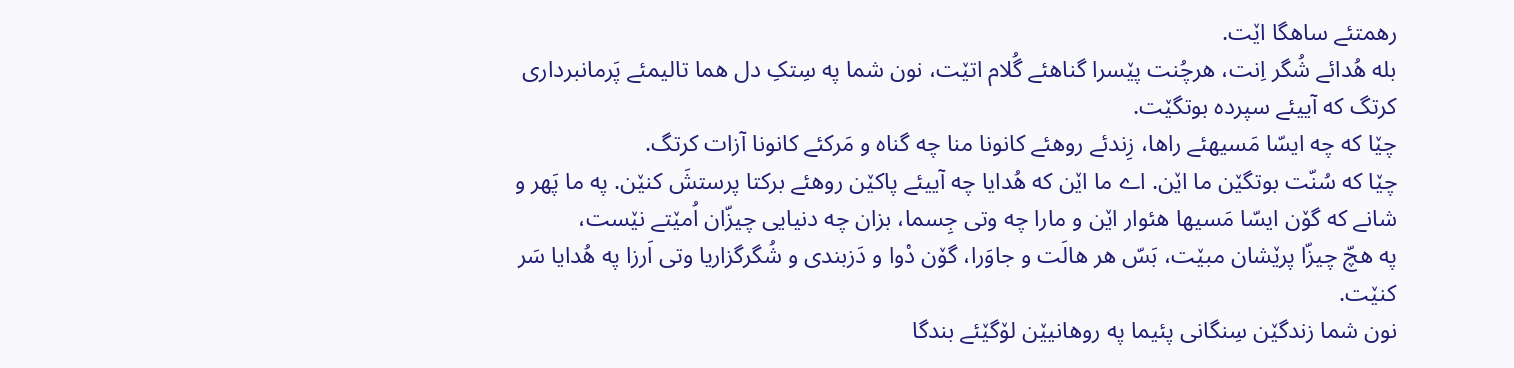رهمتئے ساهگا اێت.
بله هُدائے شُگر اِنت، هرچُنت پێسرا گناهئے گُلام اتێت، نون شما په سِتکِ دل هما تالیمئے پَرمانبرداری کرتگ که آییئے سپرده بوتگێت.
چێا که چه ایسّا مَسیهئے راها، زِندئے روهئے کانونا منا چه گناه و مَرکئے کانونا آزات کرتگ.
چێا که سُنّت بوتگێن ما اێن. اے ما اێن که هُدایا چه آییئے پاکێن روهئے برکتا پرستشَ کنێن. په ما پَهر و شانے که گۆن ایسّا مَسیها هئوار اێن و مارا چه وتی جِسما، بزان چه دنیایی چیزّان اُمێتے نێست،
په هچّ چیزّا پرێشان مبێت، بَسّ هر هالَت و جاوَرا، گۆن دْوا و دَزبندی و شُگرگزاریا وتی اَرزا په هُدایا سَر کنێت.
نون شما زندگێن سِنگانی پئیما په روهانیێن لۆگێئے بندگا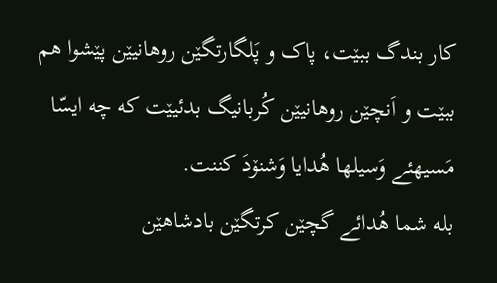کار بندگ ببێت، پاک و پَلگارتگێن روهانیێن پێشوا هم ببێت و اَنچێن روهانیێن کُربانیگ بدئیێت که چه ایسّا مَسیهئے وَسیلها هُدایا وَشنۆدَ کننت.
بله شما هُدائے گچێن کرتگێن بادشاهێن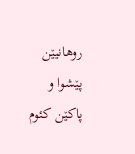روهانیێن پێشوا و پاکێن کئوم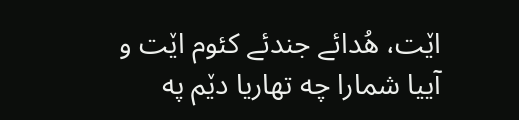اێت، هُدائے جندئے کئوم اێت و آییا شمارا چه تهاریا دێم په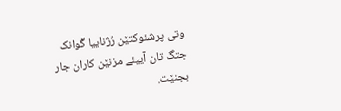وتی پرشئوکتێن رُژناییا گْوانک جتگ تان آییئے مزنێن کاران جار بجنێت.